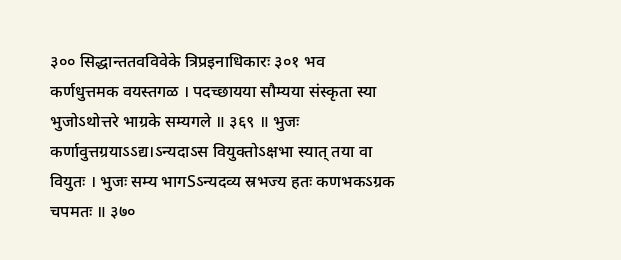३०० सिद्धान्ततवविवेके त्रिप्रइनाधिकारः ३०१ भव कर्णधुत्तमक वयस्तगळ । पदच्छायया सौम्यया संस्कृता स्या भुजोऽथोत्तरे भाग्रके सम्यगले ॥ ३६९ ॥ भुजः कर्णावुत्तग्रयाऽऽद्य।ऽन्यदाऽस वियुक्तोऽक्षभा स्यात् तया वा वियुतः । भुजः सम्य भागSऽन्यदव्य स्रभज्य हतः कणभकऽग्रक चपमतः ॥ ३७०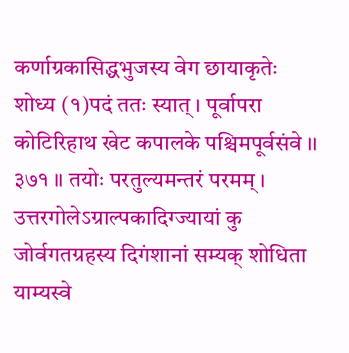कर्णाग्रकासिद्धभुजस्य वेग छायाकृतेः शोध्य (१)पदं ततः स्यात् । पूर्वापरा कोटिरिहाथ खेट कपालके पश्चिमपूर्वसंवे ।। ३७१ ॥ तयोः परतुल्यमन्तरं परमम् । उत्तरगोलेऽग्राल्पकादिग्ज्यायां कु जोर्वगतग्रहस्य दिगंशानां सम्यक् शोधिता याम्यस्वे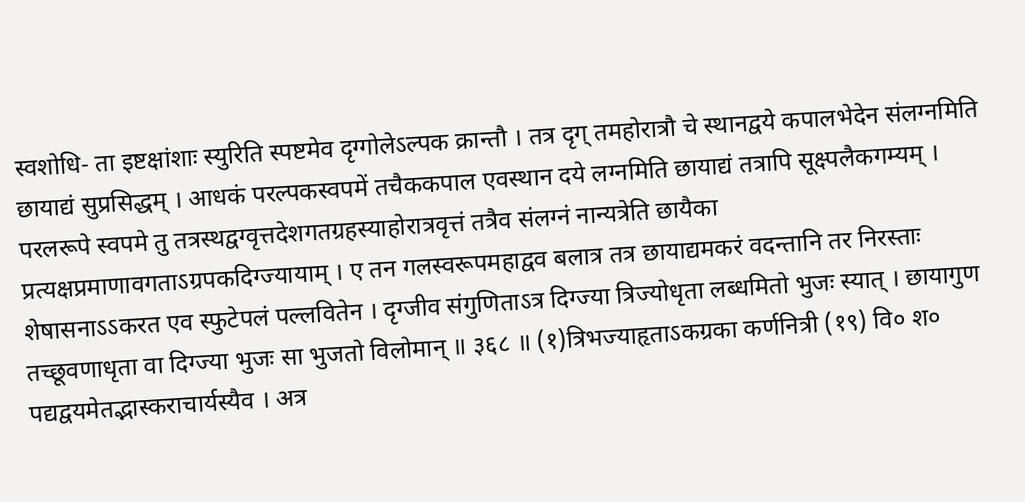स्वशोधि- ता इष्टक्षांशाः स्युरिति स्पष्टमेव दृग्गोलेऽल्पक क्रान्तौ । तत्र दृग् तमहोरात्रौ चे स्थानद्वये कपालभेदेन संलग्नमिति छायाद्यं सुप्रसिद्धम् । आधकं परल्पकस्वपमें तचैककपाल एवस्थान दये लग्नमिति छायाद्यं तत्रापि सूक्ष्पलैकगम्यम् । परलरूपे स्वपमे तु तत्रस्थद्वग्वृत्तदेशगतग्रहस्याहोरात्रवृत्तं तत्रैव संलग्नं नान्यत्रेति छायैका प्रत्यक्षप्रमाणावगताऽग्रपकदिग्ज्यायाम् । ए तन गलस्वरूपमहाद्वव बलात्र तत्र छायाद्यमकरं वदन्तानि तर निरस्ताः शेषासनाऽऽकरत एव स्फुटेपलं पल्लवितेन । दृग्जीव संगुणिताऽत्र दिग्ज्या त्रिज्योधृता लब्धमितो भुजः स्यात् । छायागुण तच्छूवणाधृता वा दिग्ज्या भुजः सा भुजतो विलोमान् ॥ ३६८ ॥ (१)त्रिभज्याहृताऽकग्रका कर्णनित्री (१९) वि० श० पद्यद्वयमेतद्भास्कराचार्यस्यैव । अत्र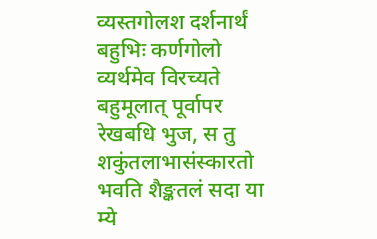व्यस्तगोलश दर्शनार्थं बहुभिः कर्णगोलो व्यर्थमेव विरच्यते बहुमूलात् पूर्वापर रेखबधि भुज, स तु शकुंतलाभासंस्कारतो भवति शैङ्कतलं सदा या म्ये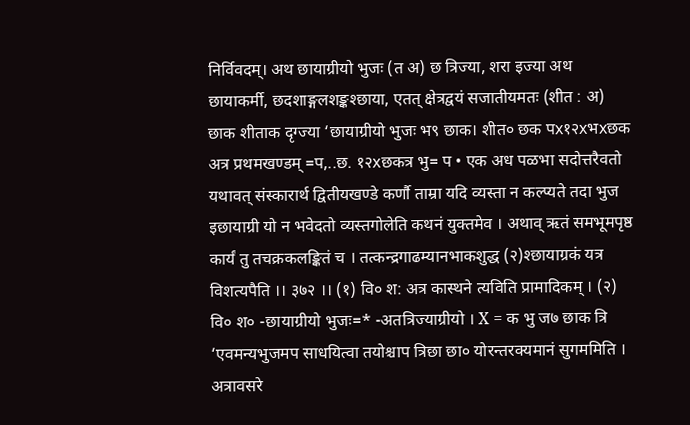निर्विवदम्। अथ छायाग्रीयो भुजः (त अ) छ त्रिज्या, शरा इज्या अथ छायाकर्मी, छदशाङ्गलशङ्कश्छाया, एतत् क्षेत्रद्वयं सजातीयमतः (शीत : अ) छाक शीताक दृग्ज्या ‘छायाग्रीयो भुजः भ९ छाक। शीत० छक पx१२xभxछक अत्र प्रथमखण्डम् =प,..छ. १२xछकत्र भु= प • एक अध पळभा सदोत्तरैवतो यथावत् संस्कारार्थ द्वितीयखण्डे कर्णौ ताम्रा यदि व्यस्ता न कल्प्यते तदा भुज इछायाग्री यो न भवेदतो व्यस्तगोलेति कथनं युक्तमेव । अथाव् ऋतं समभूमपृष्ठ कार्यं तु तचक्रकलङ्कितं च । तत्कन्द्रगाढम्यानभाकशुद्ध (२)श्छायाग्रकं यत्र विशत्यपैति ।। ३७२ ।। (१) वि० श: अत्र कास्थने त्यविति प्रामादिकम् । (२) वि० श० -छायाग्रीयो भुजः=* -अतत्रिज्याग्रीयो । X = क भु ज७ छाक त्रि ‘एवमन्यभुजमप साधयित्वा तयोश्चाप त्रिछा छा० योरन्तरक्यमानं सुगममिति । अत्रावसरे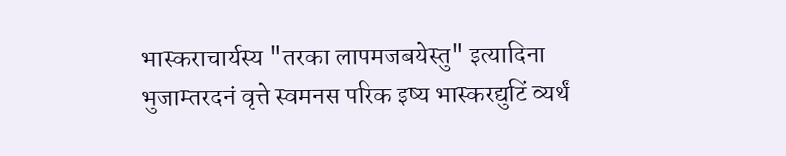भास्कराचार्यस्य "तरका लापमजबयेस्तु" इत्यादिना भुजाम्तरदनं वृत्ते स्वमनस परिक इष्य भास्करद्युटिं व्यर्थं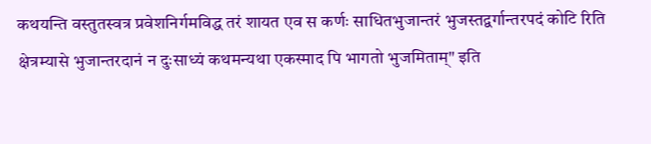कथयन्ति वस्तुतस्वत्र प्रवेशनिर्गमविद्ध तरं शायत एव स कर्णः साधितभुजान्तरं भुजस्तद्वर्गान्तरपदं कोटि रिति क्षेत्रम्यासे भुजान्तरदानं न दुःसाध्यं कथमन्यथा एकस्माद पि भागतो भुजमिताम्" इति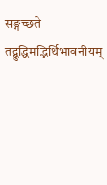सङ्गच्छते तद्बुद्धिमद्भिर्थिभावनीयम्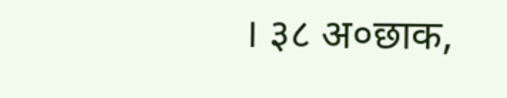। ३८ अ०छाक,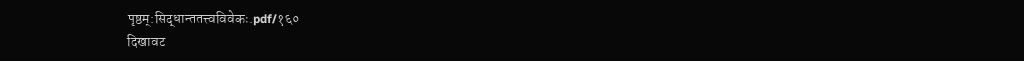पृष्ठम्:सिद्धान्ततत्त्वविवेकः.pdf/१६०
दिखावट